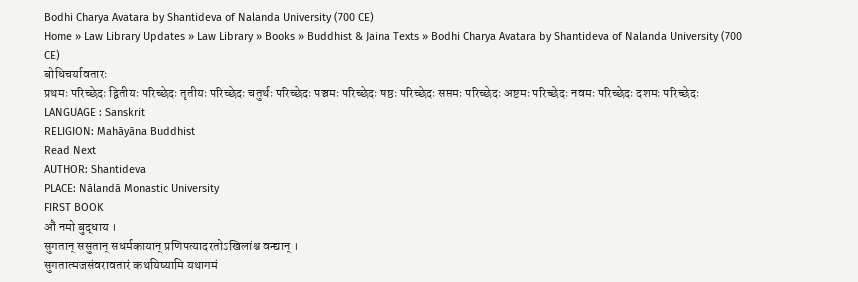Bodhi Charya Avatara by Shantideva of Nalanda University (700 CE)
Home » Law Library Updates » Law Library » Books » Buddhist & Jaina Texts » Bodhi Charya Avatara by Shantideva of Nalanda University (700 CE)
बोधिचर्यावतारः
प्रथमः परिच्छेदः द्वितीयः परिच्छेदः तृतीयः परिच्छेदः चतुर्थः परिच्छेदः पञ्चमः परिच्छेदः षष्ठः परिच्छेदः सप्तमः परिच्छेदः अष्टमः परिच्छेदः नवमः परिच्छेदः दशमः परिच्छेदः
LANGUAGE : Sanskrit
RELIGION: Mahāyāna Buddhist
Read Next
AUTHOR: Shantideva
PLACE: Nālandā Monastic University
FIRST BOOK
औं नमो बुद्धाय ।
सुगतान् ससुतान् सधर्मकायान् प्रणिपत्यादरतोऽखिलांश्च वन्द्यान् ।
सुगतात्मजसंवरावतारं कथयिष्यामि यथागमं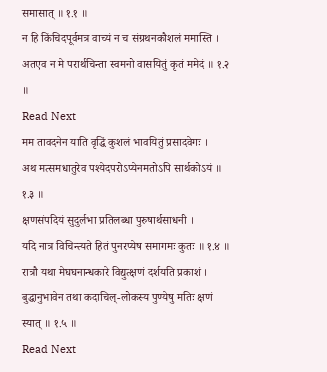समासात् ॥ १.१ ॥
न हि किंचिदपूर्वमत्र वाच्यं न च संग्रथनकौशलं ममास्ति ।
अतएव न मे परार्थचिन्ता स्वमनो वासयितुं कृतं ममेदं ॥ १.२ ॥
Read Next
मम तावदनेन याति वृद्धिं कुशलं भावयितुं प्रसादवेगः ।
अथ मत्समधातुरेव पश्येदपरोऽप्येनमतोऽपि सार्थकोऽयं ॥ १.३ ॥
क्षणसंपदियं सुदुर्लभा प्रतिलब्धा पुरुषार्थसाधनी ।
यदि नात्र विचिन्त्यते हितं पुनरप्येष समागमः कुतः ॥ १.४ ॥
रात्रौ यथा मेघघनान्धकारे विद्युत्क्षणं दर्शयति प्रकाशं ।
बुद्धानुभावेन तथा कदाचिल्-लोकस्य पुण्येषु मतिः क्षणं स्यात् ॥ १.५ ॥
Read Next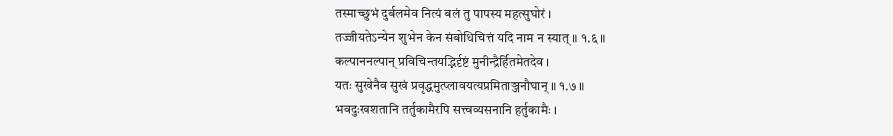तस्माच्छुभं दुर्बलमेव नित्यं बलं तु पापस्य महत्सुघोरं ।
तज्जीयतेऽन्येन शुभेन केन संबोधिचित्तं यदि नाम न स्यात् ॥ १.६ ॥
कल्पाननल्पान् प्रविचिन्तयद्भिर्दृष्टं मुनीन्द्रैर्हितमेतदेव ।
यतः सुखेनैव सुखं प्रवृद्धमुत्प्लावयत्यप्रमिताञ्जनौघान् ॥ १.७ ॥
भवदुःखशतानि तर्तुकामैरपि सत्त्वव्यसनानि हर्तुकामैः ।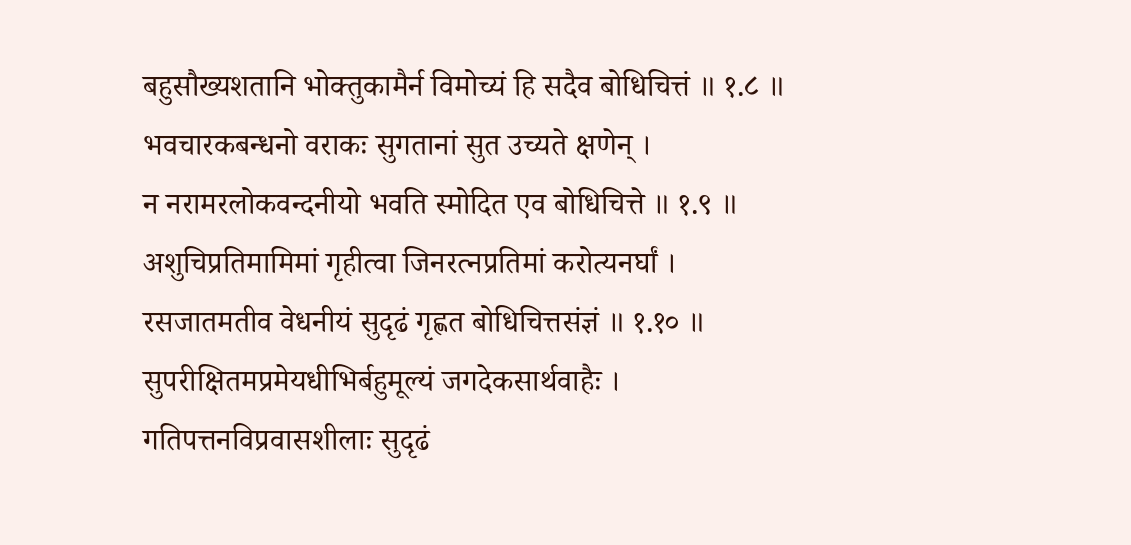बहुसौख्यशतानि भोक्तुकामैर्न विमोच्यं हि सदैव बोधिचित्तं ॥ १.८ ॥
भवचारकबन्धनो वराकः सुगतानां सुत उच्यते क्षणेन् ।
न नरामरलोकवन्दनीयो भवति स्मोदित एव बोधिचित्ते ॥ १.९ ॥
अशुचिप्रतिमामिमां गृहीत्वा जिनरत्नप्रतिमां करोत्यनर्घां ।
रसजातमतीव वेधनीयं सुदृढं गृह्णत बोधिचित्तसंज्ञं ॥ १.१० ॥
सुपरीक्षितमप्रमेयधीभिर्बहुमूल्यं जगदेकसार्थवाहैः ।
गतिपत्तनविप्रवासशीलाः सुदृढं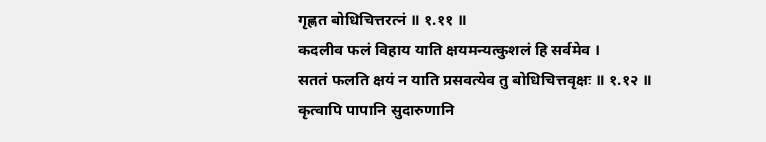गृह्णत बोधिचित्तरत्नं ॥ १.११ ॥
कदलीव फलं विहाय याति क्षयमन्यत्कुशलं हि सर्वमेव ।
सततं फलति क्षयं न याति प्रसवत्येव तु बोधिचित्तवृक्षः ॥ १.१२ ॥
कृत्वापि पापानि सुदारुणानि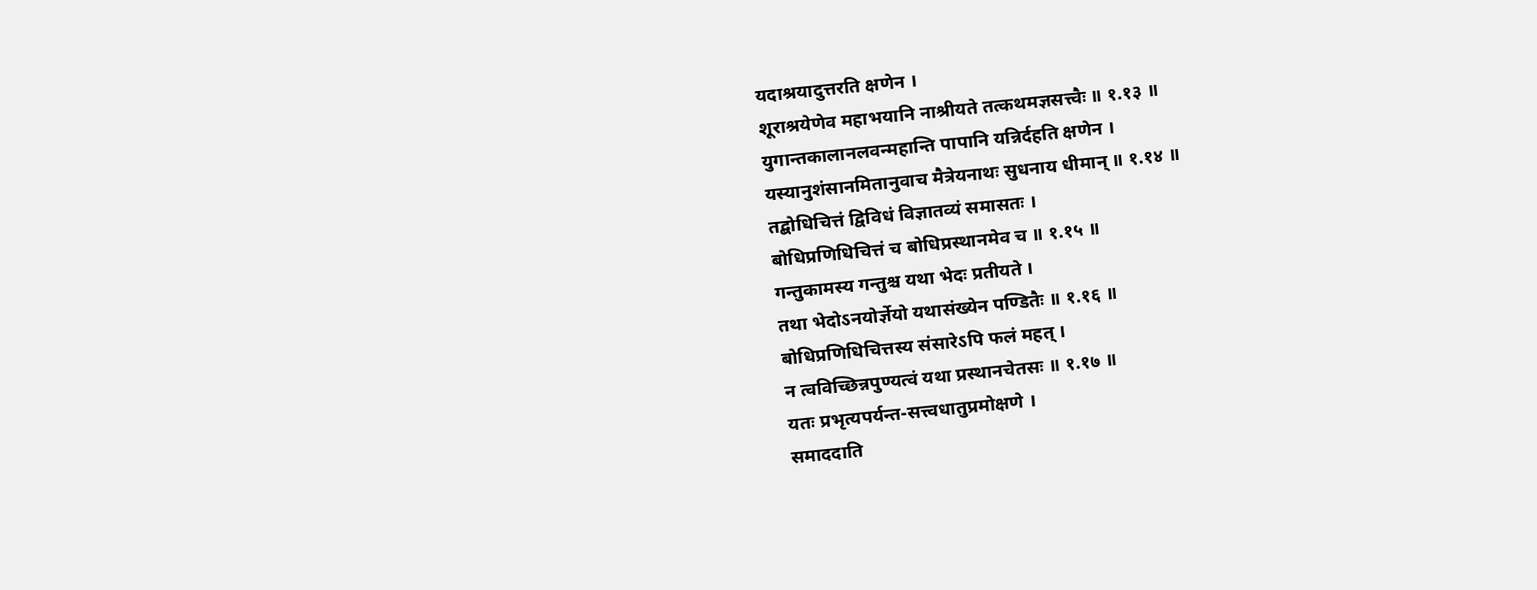यदाश्रयादुत्तरति क्षणेन ।
शूराश्रयेणेव महाभयानि नाश्रीयते तत्कथमज्ञसत्त्वैः ॥ १.१३ ॥
युगान्तकालानलवन्महान्ति पापानि यन्निर्दहति क्षणेन ।
यस्यानुशंसानमितानुवाच मैत्रेयनाथः सुधनाय धीमान् ॥ १.१४ ॥
तद्बोधिचित्तं द्विविधं विज्ञातव्यं समासतः ।
बोधिप्रणिधिचित्तं च बोधिप्रस्थानमेव च ॥ १.१५ ॥
गन्तुकामस्य गन्तुश्च यथा भेदः प्रतीयते ।
तथा भेदोऽनयोर्ज्ञेयो यथासंख्येन पण्डितैः ॥ १.१६ ॥
बोधिप्रणिधिचित्तस्य संसारेऽपि फलं महत् ।
न त्वविच्छिन्नपुण्यत्वं यथा प्रस्थानचेतसः ॥ १.१७ ॥
यतः प्रभृत्यपर्यन्त-सत्त्वधातुप्रमोक्षणे ।
समाददाति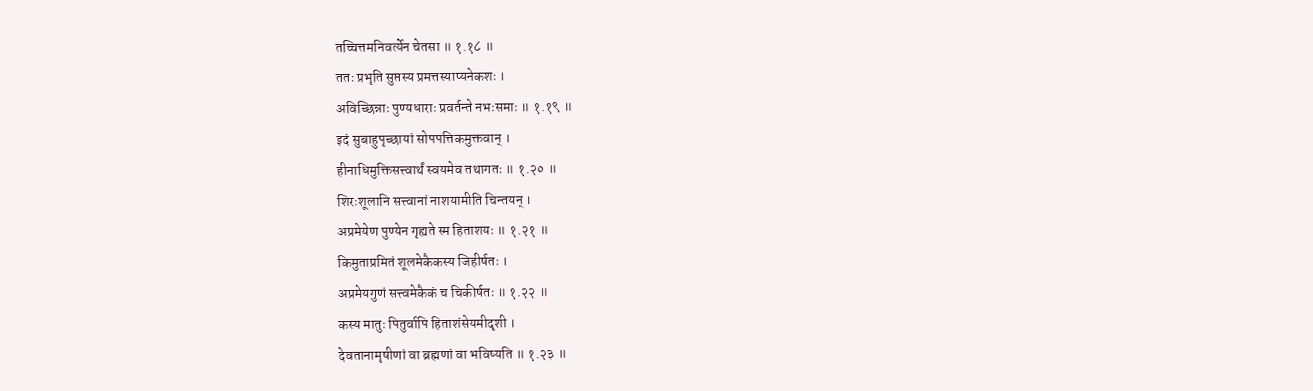तच्चित्तमनिवर्त्येन चेतसा ॥ १.१८ ॥
ततः प्रभृति सुप्तस्य प्रमत्तस्याप्यनेकशः ।
अविच्छिन्नाः पुण्यधाराः प्रवर्तन्ते नभःसमाः ॥ १.१९ ॥
इदं सुबाहुपृच्छायां सोपपत्तिकमुक्तवान् ।
हीनाधिमुक्तिसत्त्वार्थं स्वयमेव तथागतः ॥ १.२० ॥
शिरःशूलानि सत्त्वानां नाशयामीति चिन्तयन् ।
अप्रमेयेण पुण्येन गृह्यते स्म हिताशयः ॥ १.२१ ॥
किमुताप्रमितं शूलमेकैकस्य जिहीर्षतः ।
अप्रमेयगुणं सत्त्वमेकैकं च चिकीर्षतः ॥ १.२२ ॥
कस्य मातुः पितुर्वापि हिताशंसेयमीदृशी ।
देवतानामृषीणां वा ब्रह्मणां वा भविष्यति ॥ १.२३ ॥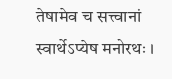तेषामेव च सत्त्वानां स्वार्थेऽप्येष मनोरथः ।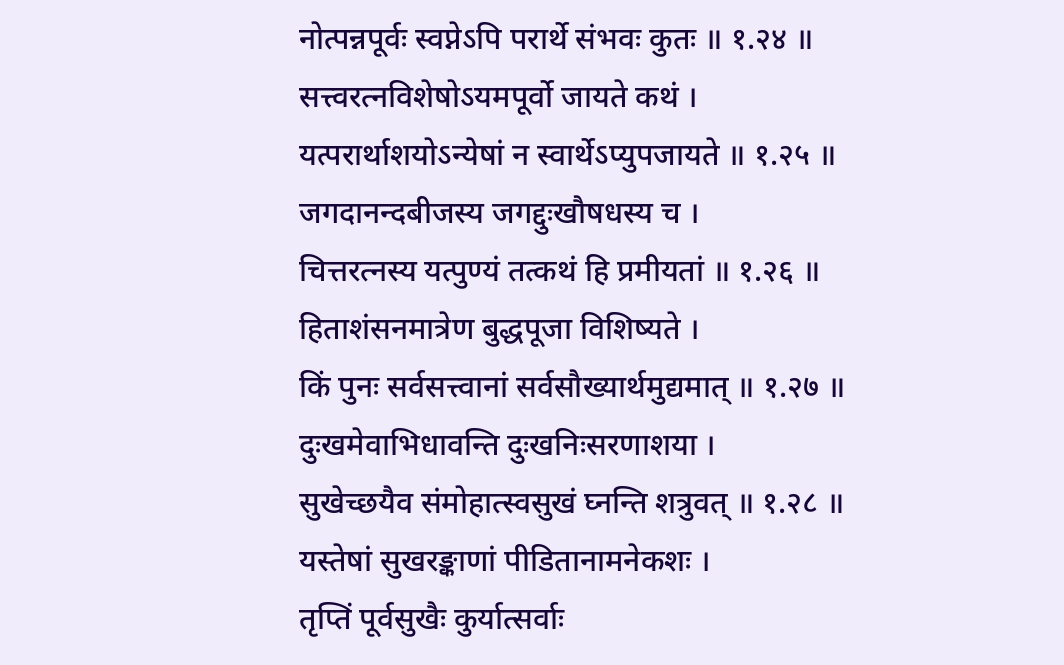नोत्पन्नपूर्वः स्वप्नेऽपि परार्थे संभवः कुतः ॥ १.२४ ॥
सत्त्वरत्नविशेषोऽयमपूर्वो जायते कथं ।
यत्परार्थाशयोऽन्येषां न स्वार्थेऽप्युपजायते ॥ १.२५ ॥
जगदानन्दबीजस्य जगद्दुःखौषधस्य च ।
चित्तरत्नस्य यत्पुण्यं तत्कथं हि प्रमीयतां ॥ १.२६ ॥
हिताशंसनमात्रेण बुद्धपूजा विशिष्यते ।
किं पुनः सर्वसत्त्वानां सर्वसौख्यार्थमुद्यमात् ॥ १.२७ ॥
दुःखमेवाभिधावन्ति दुःखनिःसरणाशया ।
सुखेच्छयैव संमोहात्स्वसुखं घ्नन्ति शत्रुवत् ॥ १.२८ ॥
यस्तेषां सुखरङ्काणां पीडितानामनेकशः ।
तृप्तिं पूर्वसुखैः कुर्यात्सर्वाः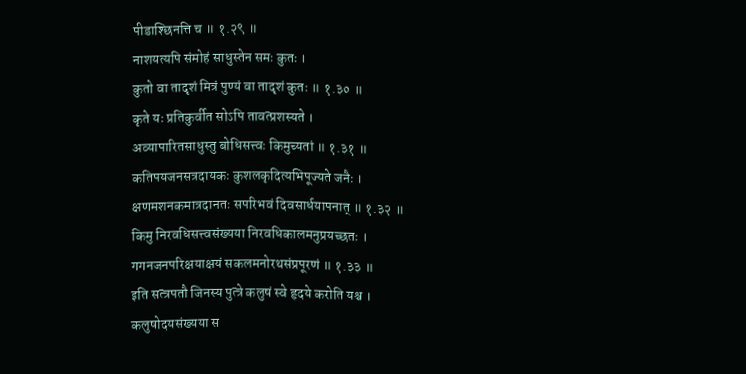पीडाश्छिनत्ति च ॥ १.२९ ॥
नाशयत्यपि संमोहं साधुस्तेन समः कुतः ।
कुतो वा तादृशं मित्रं पुण्यं वा तादृशं कुतः ॥ १.३० ॥
कृते यः प्रतिकुर्वीत सोऽपि तावत्प्रशस्यते ।
अव्यापारितसाधुस्तु बोधिसत्त्वः किमुच्यतां ॥ १.३१ ॥
कतिपयजनसत्रदायकः कुशलकृदित्यभिपूज्यते जनैः ।
क्षणमशनकमात्रदानतः सपरिभवं दिवसार्धयापनात् ॥ १.३२ ॥
किमु निरवधिसत्त्वसंख्यया निरवधिकालमनुप्रयच्छतः ।
गगनजनपरिक्षयाक्षयं सकलमनोरथसंप्रपूरणं ॥ १.३३ ॥
इति सत्त्रपतौ जिनस्य पुत्त्रे कलुषं स्वे हृदये करोति यश्च ।
कलुषोदयसंख्यया स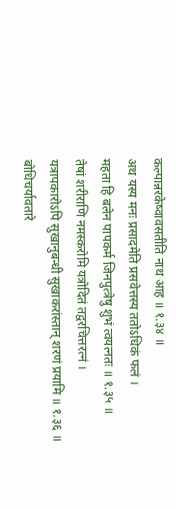कल्पान्नरकेष्वावसतीति नाथ आह ॥ १.३४ ॥
अथ यस्य मनः प्रसादमेति प्रसवेत्तस्य ततोऽधिकं फलं ।
महता हि बलेन पापकर्म जिनपुत्त्रेषु शुभं त्वयत्नतः ॥ १.३५ ॥
तेषां शरीराणि नमस्करोमि यत्रोदितं तद्वरचित्तरत्नं ।
यत्रापकारोऽपि सुखानुबन्धी सुखाकरांस्तान् शरणं प्रयामि ॥ १.३६ ॥
बोधिचर्यावतारे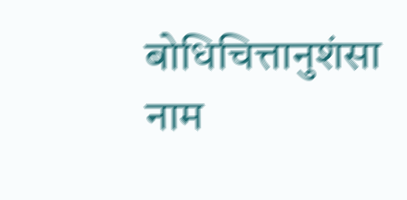बोधिचित्तानुशंसा नाम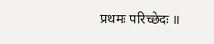प्रथमः परिच्छेदः ॥